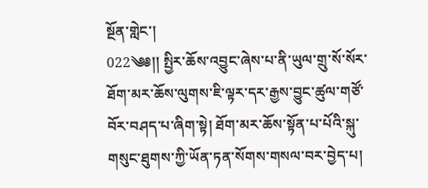སྔོན་གླེང་།
022༄༅།། སྤྱིར་ཆོས་འབྱུང་ཞེས་པ་ནི་ཡུལ་གྲུ་སོ་སོར་ཐོག་མར་ཆོས་ལུགས་ཇི་ལྟར་དར་རྒྱས་བྱུང་ཚུལ་གཙོ་བོར་བཤད་པ་ཞིག་སྟེ། ཐོག་མར་ཆོས་སྟོན་པ་པོའི་སྐུ་གསུང་ཐུགས་ཀྱི་ཡོན་ཏན་སོགས་གསལ་བར་བྱེད་པ།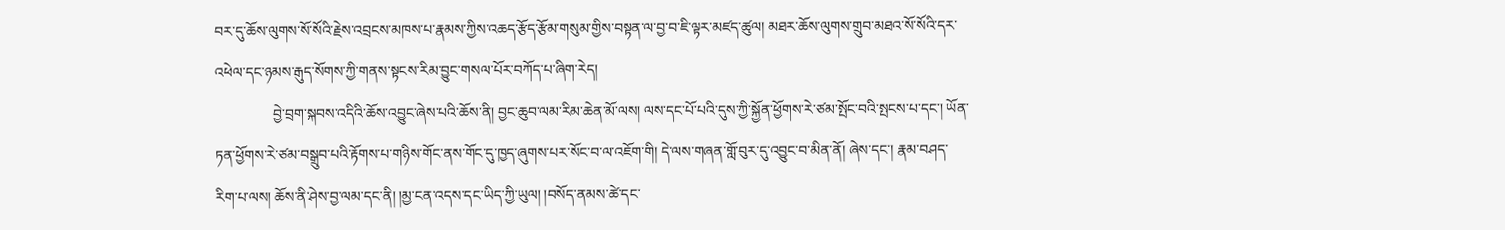བར་དུ་ཆོས་ལུགས་སོ་སོའི་རྗེས་འབྲངས་མཁས་པ་རྣམས་ཀྱིས་འཆད་རྩོད་རྩོམ་གསུམ་གྱིས་བསྟན་ལ་བྱ་བ་ཇི་ལྟར་མཛད་ཚུལ། མཐར་ཆོས་ལུགས་གྲུབ་མཐའ་སོ་སོའི་དར་འཕེལ་དང་ཉམས་རྒུད་སོགས་ཀྱི་གནས་སྟངས་རིམ་བྱུང་གསལ་པོར་བཀོད་པ་ཞིག་རེད།
                བྱེ་བྲག་སྐབས་འདིའི་ཆོས་འབྱུང་ཞེས་པའི་ཆོས་ནི། བྱང་ཆུབ་ལམ་རིམ་ཆེན་མོ་ལས། ལས་དང་པོ་པའི་དུས་ཀྱི་སྐྱོན་ཕྱོགས་རེ་ཙམ་སྤོང་བའི་སྤངས་པ་དང་། ཡོན་ཏན་ཕྱོགས་རེ་ཙམ་བསྒྲུབ་པའི་རྟོགས་པ་གཉིས་གོང་ནས་གོང་དུ་ཁྱད་ཞུགས་པར་སོང་བ་ལ་འཇོག་གི། དེ་ལས་གཞན་གློ་བུར་དུ་འབྱུང་བ་མིན་ནོ། ཞེས་དང་། རྣམ་བཤད་རིག་པ་ལས། ཆོས་ནི་ཤེས་བྱ་ལམ་དང་ནི། །མྱ་ངན་འདས་དང་ཡིད་ཀྱི་ཡུལ། །བསོད་ནམས་ཚེ་དང་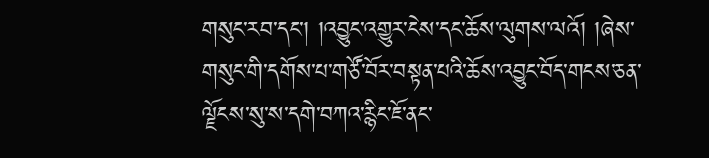གསུང་རབ་དང་། །འབྱུང་འགྱུར་ངེས་དང་ཆོས་ལུགས་ལའོ། །ཞེས་གསུང་གི་དགོས་པ་གཙོ་བོར་བསྟན་པའི་ཆོས་འབྱུང་བོད་གངས་ཅན་ལྗོངས་སུ་ས་དགེ་བཀའ་རྙིང་ཇོ་ནང་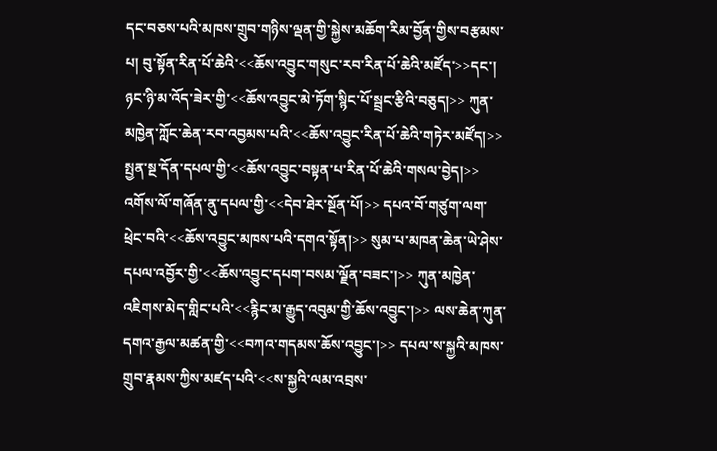དང་བཅས་པའི་མཁས་གྲུབ་གཉིས་ལྡན་གྱི་སྐྱེས་མཆོག་རིམ་བྱོན་གྱིས་བརྩམས་པ། བུ་སྟོན་རིན་པོ་ཆེའི་<<ཆོས་འབྱུང་གསུང་རབ་རིན་པོ་ཆེའི་མཛོད་>>དང་། ཉང་ཉི་མ་འོད་ཟེར་གྱི་<<ཆོས་འབྱུང་མེ་ཏོག་སྙིང་པོ་སྦྲང་རྩིའི་བཅུད།>> ཀུན་མཁྱེན་ཀློང་ཆེན་རབ་འབྱམས་པའི་<<ཆོས་འབྱུང་རིན་པོ་ཆེའི་གཏེར་མཛོད།>> སྤྱན་སྔ་དོན་དཔལ་གྱི་<<ཆོས་འབྱུང་བསྟན་པ་རིན་པོ་ཆེའི་གསལ་བྱེད།>> འགོས་ལོ་གཞོན་ནུ་དཔལ་གྱི་<<དེབ་ཐེར་སྔོན་པོ།>> དཔའ་བོ་གཙུག་ལག་ཕྲེང་བའི་<<ཆོས་འབྱུང་མཁས་པའི་དགའ་སྟོན།>> སུམ་པ་མཁན་ཆེན་ཡེ་ཤེས་དཔལ་འབྱོར་གྱི་<<ཆོས་འབྱུང་དཔག་བསམ་ལྗོན་བཟང་།>> ཀུན་མཁྱེན་འཇིགས་མེད་གླིང་པའི་<<རྙིང་མ་རྒྱུད་འབུམ་གྱི་ཆོས་འབྱུང་།>> ལས་ཆེན་ཀུན་དགའ་རྒྱལ་མཚན་གྱི་<<བཀའ་གདམས་ཆོས་འབྱུང་།>> དཔལ་ས་སྐྱའི་མཁས་གྲུབ་རྣམས་ཀྱིས་མཛད་པའི་<<ས་སྐྱའི་ལམ་འབྲས་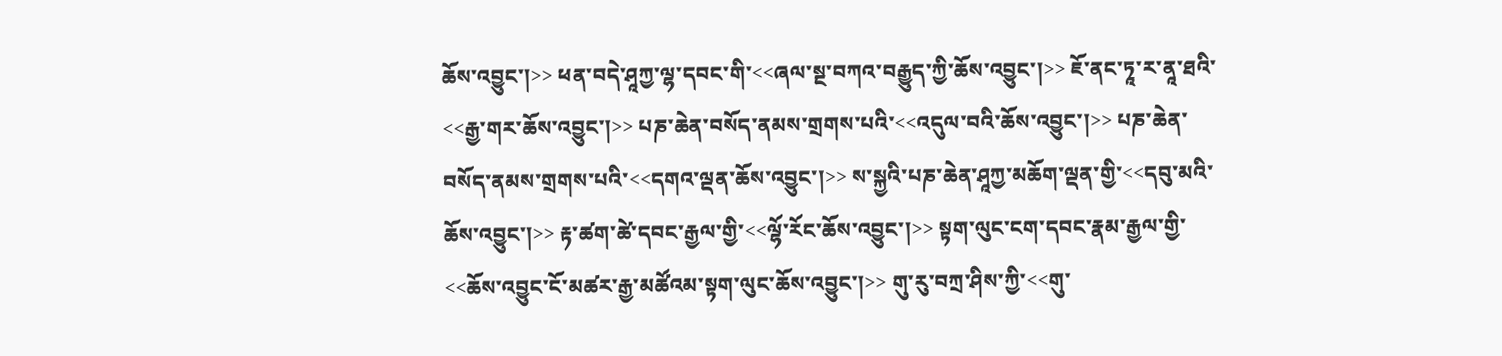ཆོས་འབྱུང་།>> ཕན་བདེ་ཤཱཀྱ་ལྷ་དབང་གི་<<ཞལ་སྔ་བཀའ་བརྒྱུད་ཀྱི་ཆོས་འབྱུང་།>> ཇོ་ནང་ཏཱ་ར་ནཱ་ཐའི་<<རྒྱ་གར་ཆོས་འབྱུང་།>> པཎ་ཆེན་བསོད་ནམས་གྲགས་པའི་<<འདུལ་བའི་ཆོས་འབྱུང་།>> པཎ་ཆེན་བསོད་ནམས་གྲགས་པའི་<<དགའ་ལྡན་ཆོས་འབྱུང་།>> ས་སྐྱའི་པཎ་ཆེན་ཤཱཀྱ་མཆོག་ལྡན་གྱི་<<དབུ་མའི་ཆོས་འབྱུང་།>> རྟ་ཚག་ཚེ་དབང་རྒྱལ་གྱི་<<ལྷོ་རོང་ཆོས་འབྱུང་།>> སྟག་ལུང་ངག་དབང་རྣམ་རྒྱལ་གྱི་<<ཆོས་འབྱུང་ངོ་མཚར་རྒྱ་མཚོའམ་སྟག་ལུང་ཆོས་འབྱུང་།>> གུ་རུ་བཀྲ་ཤིས་ཀྱི་<<གུ་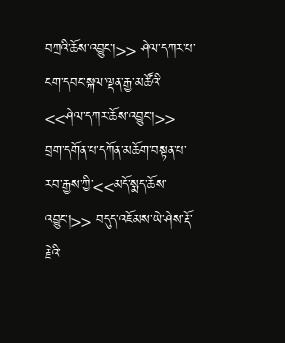བཀྲའི་ཆོས་འབྱུང་།>> ཤེལ་དཀར་པ་ངག་དབང་སྐལ་ལྡན་རྒྱ་མཚོའི་<<ཤེལ་དཀར་ཆོས་འབྱུང་།>> བྲག་དགོན་པ་དཀོན་མཆོག་བསྟན་པ་རབ་རྒྱས་ཀྱི་<<མདོ་སྨད་ཆོས་འབྱུང་།>> བདུད་འཇོམས་ཡེ་ཤེས་རྡོ་རྗེའི་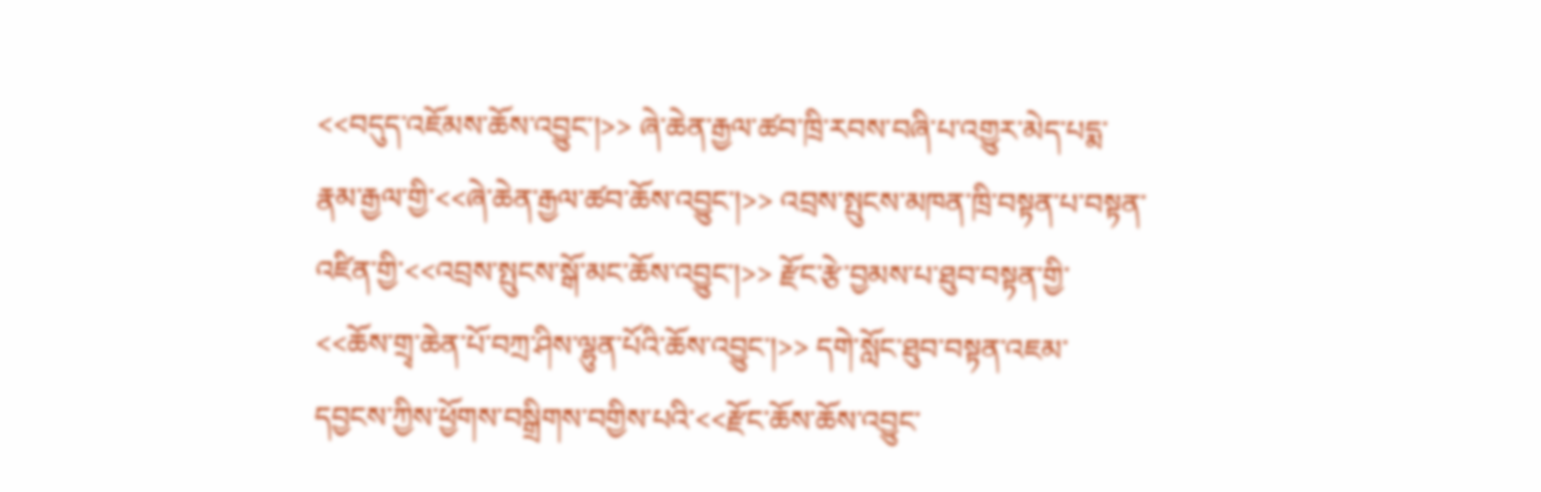<<བདུད་འཇོམས་ཆོས་འབྱུང་།>> ཞེ་ཆེན་རྒྱལ་ཚབ་ཁྲི་རབས་བཞི་པ་འགྱུར་མེད་པདྨ་རྣམ་རྒྱལ་གྱི་<<ཞེ་ཆེན་རྒྱལ་ཚབ་ཆོས་འབྱུང་།>> འབྲས་སྤུངས་མཁན་ཁྲི་བསྟན་པ་བསྟན་འཛིན་གྱི་<<འབྲས་སྤུངས་སྒོ་མང་ཆོས་འབྱུང་།>> རྫོང་རྩེ་བྱམས་པ་ཐུབ་བསྟན་གྱི་<<ཆོས་གྲྭ་ཆེན་པོ་བཀྲ་ཤིས་ལྷུན་པོའི་ཆོས་འབྱུང་།>> དགེ་སློང་ཐུབ་བསྟན་འཇམ་དབྱངས་ཀྱིས་ཕྱོགས་བསྒྲིགས་བགྱིས་པའི་<<རྫོང་ཆོས་ཆོས་འབྱུང་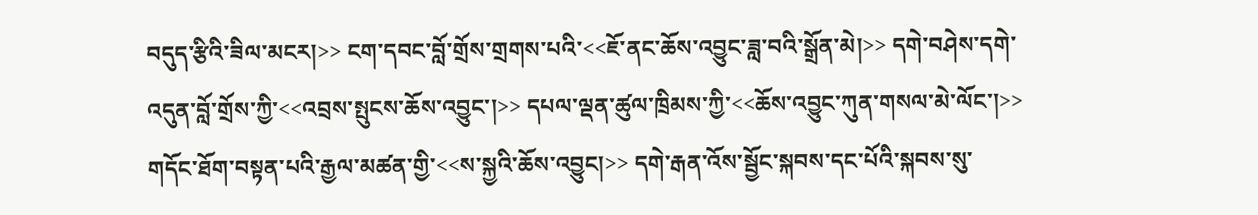བདུད་རྩིའི་ཟིལ་མངར།>> ངག་དབང་བློ་གྲོས་གྲགས་པའི་<<ཇོ་ནང་ཆོས་འབྱུང་ཟླ་བའི་སྒྲོན་མེ།>> དགེ་བཤེས་དགེ་འདུན་བློ་གྲོས་ཀྱི་<<འབྲས་སྤུངས་ཆོས་འབྱུང་།>> དཔལ་ལྡན་ཚུལ་ཁྲིམས་ཀྱི་<<ཆོས་འབྱུང་ཀུན་གསལ་མེ་ལོང་།>> གདོང་ཐོག་བསྟན་པའི་རྒྱལ་མཚན་གྱི་<<ས་སྐྱའི་ཆོས་འབྱུང།>> དགེ་རྒན་འོས་སྦྱོང་སྐབས་དང་པོའི་སྐབས་སུ་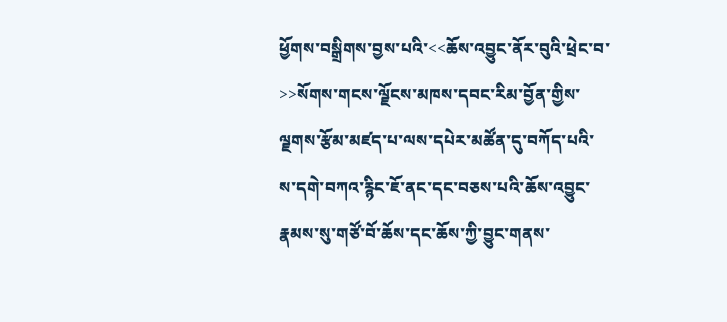ཕྱོགས་བསྒྲིགས་བྱས་པའི་<<ཆོས་འབྱུང་ནོར་བུའི་ཕྲེང་བ་>>སོགས་གངས་ལྗོངས་མཁས་དབང་རིམ་བྱོན་གྱིས་ལྗགས་རྩོམ་མཛད་པ་ལས་དཔེར་མཚོན་དུ་བཀོད་པའི་ས་དགེ་བཀའ་རྙིང་ཇོ་ནང་དང་བཅས་པའི་ཆོས་འབྱུང་རྣམས་སུ་གཙོ་བོ་ཆོས་དང་ཆོས་ཀྱི་བྱུང་གནས་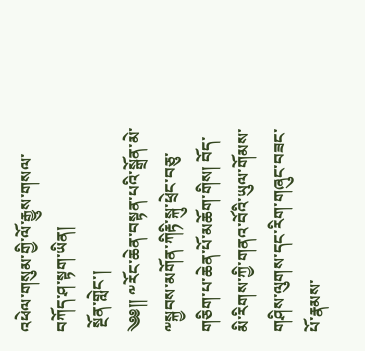འཕེལ་གསུམ་གྱི་ལོ་རྒྱུས་གསལ་བཀོད་ཤ་སྟག་ཡིན།
 སྔོན་གླེང་།
༄༅།། ༸རོང་ཆེན་བསྟན་པའི་སྒྲོན་མེ་༸སྐྱབས་མགོན་ཀིརྟི་སྐུ་ཕྲེང་བཅུ་གཅིག་པ་ཆེན་པོ་མཆོག་གིས། བོད་མི་རིགས་ཀྱི་གནའ་བོའི་ཡུལ་གོམས་གཤིས་ལུགས་དང་རིག་གཞུང་བཟང་པོ་རྣམས་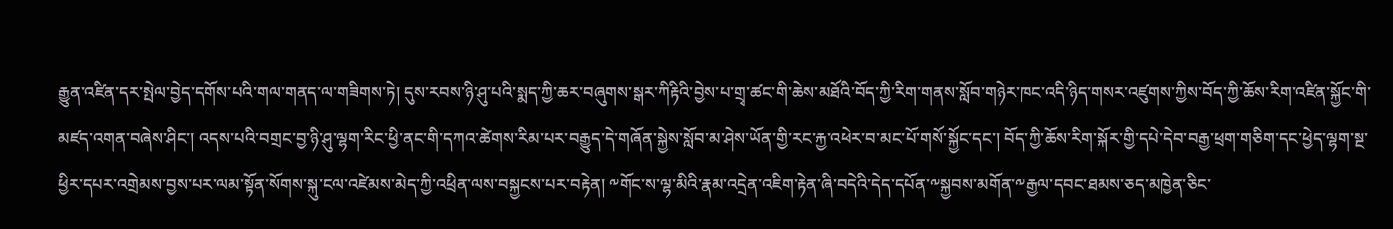རྒྱུན་འཛིན་དར་སྤེལ་བྱེད་དགོས་པའི་གལ་གནད་ལ་གཟིགས་ཏེ། དུས་རབས་ཉི་ཤུ་པའི་སྨད་ཀྱི་ཆར་བཞུགས་སྒར་ཀིརྟིའི་བྱེས་པ་གྲྭ་ཚང་གི་ཆེས་མཐོའི་བོད་ཀྱི་རིག་གནས་སློབ་གཉེར་ཁང་འདི་ཉིད་གསར་འཛུགས་ཀྱིས་བོད་ཀྱི་ཆོས་རིག་འཛིན་སྐྱོང་གི་མཛད་འགན་བཞེས་ཤིང་། འདས་པའི་བགྲང་བྱ་ཉི་ཤུ་ལྷག་རིང་ཕྱི་ནང་གི་དཀའ་ཚེགས་རིམ་པར་བརྒྱུད་དེ་གཞོན་སྐྱེས་སློབ་མ་ཤེས་ཡོན་གྱི་རང་རྐྱ་འཕེར་བ་མང་པོ་གསོ་སྐྱོང་དང་། བོད་ཀྱི་ཆོས་རིག་སྐོར་གྱི་དཔེ་དེབ་བརྒྱ་ཕྲག་གཅིག་དང་ཕྱེད་ལྷག་སྔ་ཕྱིར་དཔར་འགྲེམས་བྱས་པར་ལམ་སྟོན་སོགས་སྐུ་ངལ་འཛེམས་མེད་ཀྱི་འཕྲིན་ལས་བསྐྱངས་པར་བརྟེན། ༸གོང་ས་ལྷ་མིའི་རྣམ་འདྲེན་འཇིག་རྟེན་ཞི་བདེའི་དེད་དཔོན་༸སྐྱབས་མགོན་༸རྒྱལ་དབང་ཐམས་ཅད་མཁྱེན་ཅིང་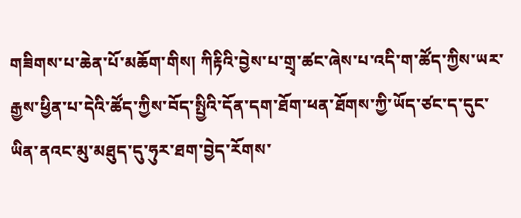གཟིགས་པ་ཆེན་པོ་མཆོག་གིས། ཀིརྟིའི་བྱེས་པ་གྲྭ་ཚང་ཞེས་པ་འདི་ག་ཚོད་ཀྱིས་ཡར་རྒྱས་ཕྱིན་པ་དེའི་ཚོད་ཀྱིས་བོད་སྤྱིའི་དོན་དག་ཐོག་ཕན་ཐོགས་ཀྱི་ཡོད་ཙང་ད་དུང་ཡིན་ནའང་མུ་མཐུད་དུ་ཧུར་ཐག་བྱེད་རོགས་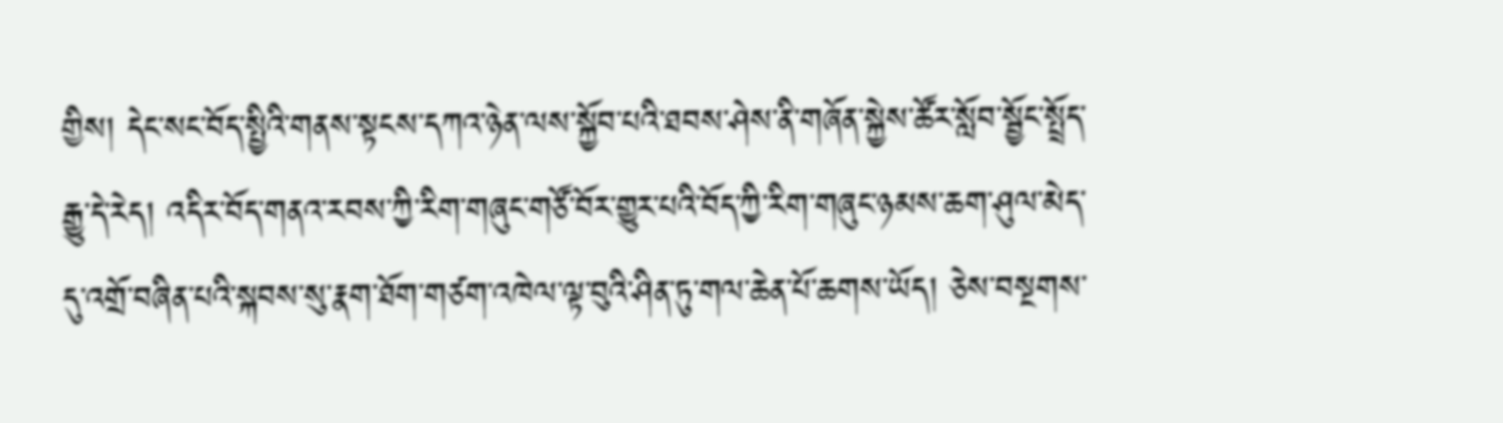གྱིས། དེང་སང་བོད་སྤྱིའི་གནས་སྟངས་དཀའ་ཉེན་ལས་སྐྱོབ་པའི་ཐབས་ཤེས་ནི་གཞོན་སྐྱེས་ཚོར་སློབ་སྦྱོང་སྤྲོད་རྒྱུ་དེ་རེད། འདིར་བོད་གནའ་རབས་ཀྱི་རིག་གཞུང་གཙོ་བོར་གྱུར་པའི་བོད་ཀྱི་རིག་གཞུང་ཉམས་ཆག་ཤུལ་མེད་དུ་འགྲོ་བཞིན་པའི་སྐབས་སུ་རྣག་ཐོག་གཙག་འཁེལ་ལྟ་བུའི་ཤིན་ཏུ་གལ་ཆེན་པོ་ཆགས་ཡོད། ཅེས་བསྔགས་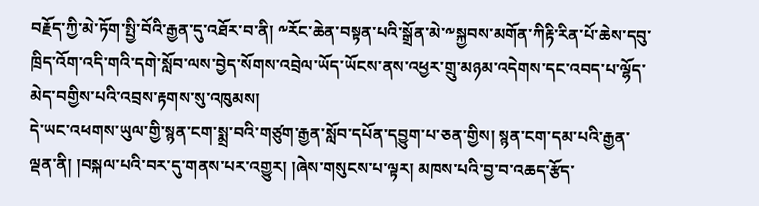བརྗོད་ཀྱི་མེ་ཏོག་སྤྱི་བོའི་རྒྱན་དུ་འཐོར་བ་ནི། ༸རོང་ཆེན་བསྟན་པའི་སྒྲོན་མེ་༸སྐྱབས་མགོན་ཀིརྟི་རིན་པོ་ཆེས་དབུ་ཁྲིད་འོག་འདི་གའི་དགེ་སློབ་ལས་བྱེད་སོགས་འབྲེལ་ཡོད་ཡོངས་ནས་འཕྱར་གྲུ་མཉམ་འདེགས་དང་འབད་པ་ལྷོད་མེད་བགྱིས་པའི་འབྲས་རྟགས་སུ་འཁུམས།
དེ་ཡང་འཕགས་ཡུལ་གྱི་སྙན་ངག་སྨྲ་བའི་གཙུག་རྒྱན་སློབ་དཔོན་དབྱུག་པ་ཅན་གྱིས། སྙན་ངག་དམ་པའི་རྒྱན་ལྡན་ནི། །བསྐལ་པའི་བར་དུ་གནས་པར་འགྱུར། །ཞེས་གསུངས་པ་ལྟར། མཁས་པའི་བྱ་བ་འཆད་རྩོད་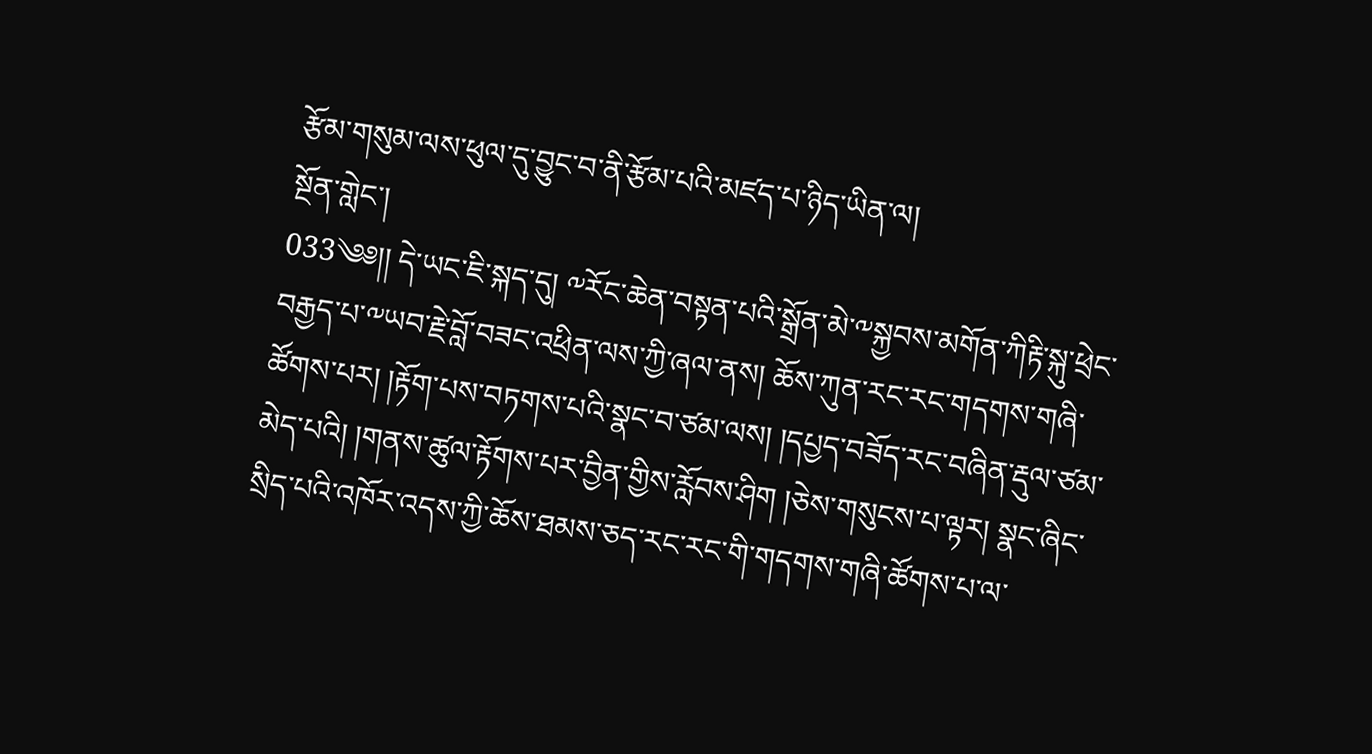རྩོམ་གསུམ་ལས་ཕུལ་དུ་བྱུང་བ་ནི་རྩོམ་པའི་མཛད་པ་ཉིད་ཡིན་ལ།
སྔོན་གླེང་།
033༄༅།། དེ་ཡང་ཇི་སྐད་དུ། ༸རོང་ཆེན་བསྟན་པའི་སྒྲོན་མེ་༸སྐྱབས་མགོན་ཀིརྟི་སྐུ་ཕྲེང་བརྒྱད་པ་༸ཡབ་རྗེ་བློ་བཟང་འཕྲིན་ལས་ཀྱི་ཞལ་ནས། ཆོས་ཀུན་རང་རང་གདགས་གཞི་ཚོགས་པར། །རྟོག་པས་བཏགས་པའི་སྣང་བ་ཙམ་ལས། །དཔྱད་བཟོད་རང་བཞིན་རྡུལ་ཙམ་མེད་པའི། །གནས་ཚུལ་རྟོགས་པར་བྱིན་གྱིས་རློབས་ཤིག །ཅེས་གསུངས་པ་ལྟར། སྣང་ཞིང་སྲིད་པའི་འཁོར་འདས་ཀྱི་ཆོས་ཐམས་ཅད་རང་རང་གི་གདགས་གཞི་ཚོགས་པ་ལ་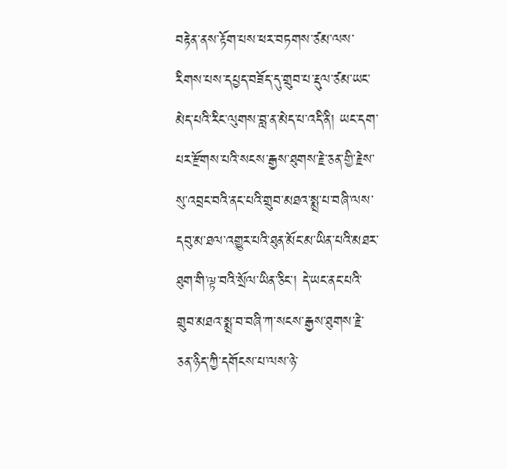བརྟེན་ནས་རྟོག་པས་ཕར་བཏགས་ཙམ་ལས་རིགས་པས་དཔྱད་བཟོད་དུ་གྲུབ་པ་རྡུལ་ཙམ་ཡང་མེད་པའི་རིང་ལུགས་བླ་ན་མེད་པ་འདི་ནི། ཡང་དག་པར་རྫོགས་པའི་སངས་རྒྱས་ཐུགས་རྗེ་ཅན་གྱི་རྗེས་སུ་འབྲང་བའི་ནང་པའི་གྲུབ་མཐའ་སྨྲ་པ་བཞི་ལས་དབུ་མ་ཐལ་འགྱུར་པའི་ཐུན་མོང་མ་ཡིན་པའི་མཐར་ཐུག་གི་ལྟ་བའི་སྲོལ་ཡིན་ཅིང་། དེ་ཡང་ནང་པའི་གྲུབ་མཐའ་སྨྲ་བ་བཞི་ཀ་སངས་རྒྱས་ཐུགས་རྗེ་ཅན་ཉིད་ཀྱི་དགོངས་པ་ལས་ཉེ་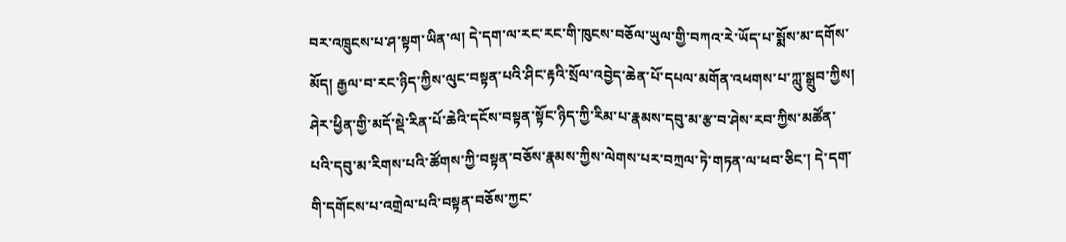བར་འཁྲུངས་པ་ཤ་སྟག་ཡིན་ལ། དེ་དག་ལ་རང་རང་གི་ཁུངས་བཅོལ་ཡུལ་གྱི་བཀའ་རེ་ཡོད་པ་སྨོས་མ་དགོས་མོད། རྒྱལ་བ་རང་ཉིད་ཀྱིས་ལུང་བསྟན་པའི་ཤིང་རྟའི་སྲོལ་འབྱེད་ཆེན་པོ་དཔལ་མགོན་འཕགས་པ་ཀླུ་སྒྲུབ་ཀྱིས། ཤེར་ཕྱིན་གྱི་མདོ་སྡེ་རིན་པོ་ཆེའི་དངོས་བསྟན་སྟོང་ཉིད་ཀྱི་རིམ་པ་རྣམས་དབུ་མ་རྩ་བ་ཤེས་རབ་ཀྱིས་མཚོན་པའི་དབུ་མ་རིགས་པའི་ཚོགས་ཀྱི་བསྟན་བཅོས་རྣམས་ཀྱིས་ལེགས་པར་བཀྲལ་ཏེ་གཏན་ལ་ཕབ་ཅིང་། དེ་དག་གི་དགོངས་པ་འགྲེལ་པའི་བསྟན་བཅོས་ཀྱང་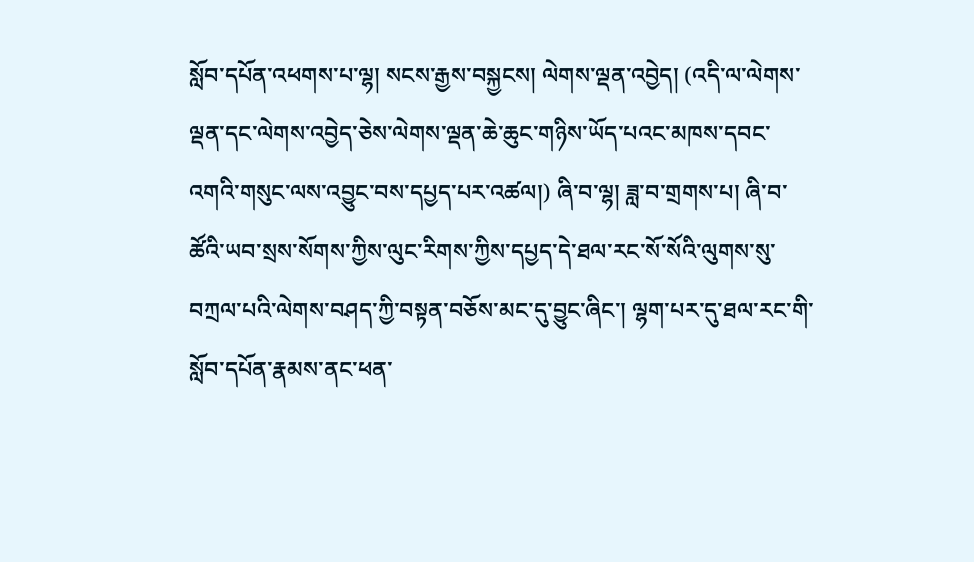སློབ་དཔོན་འཕགས་པ་ལྷ། སངས་རྒྱས་བསྐྱངས། ལེགས་ལྡན་འབྱེད། (འདི་ལ་ལེགས་ལྡན་དང་ལེགས་འབྱེད་ཅེས་ལེགས་ལྡན་ཆེ་ཆུང་གཉིས་ཡོད་པའང་མཁས་དབང་འགའི་གསུང་ལས་འབྱུང་བས་དཔྱད་པར་འཚལ།) ཞི་བ་ལྷ། ཟླ་བ་གྲགས་པ། ཞི་བ་ཚོའི་ཡབ་སྲས་སོགས་ཀྱིས་ལུང་རིགས་ཀྱིས་དཔྱད་དེ་ཐལ་རང་སོ་སོའི་ལུགས་སུ་བཀྲལ་པའི་ལེགས་བཤད་ཀྱི་བསྟན་བཅོས་མང་དུ་བྱུང་ཞིང་། ལྷག་པར་དུ་ཐལ་རང་གི་སློབ་དཔོན་རྣམས་ནང་ཕན་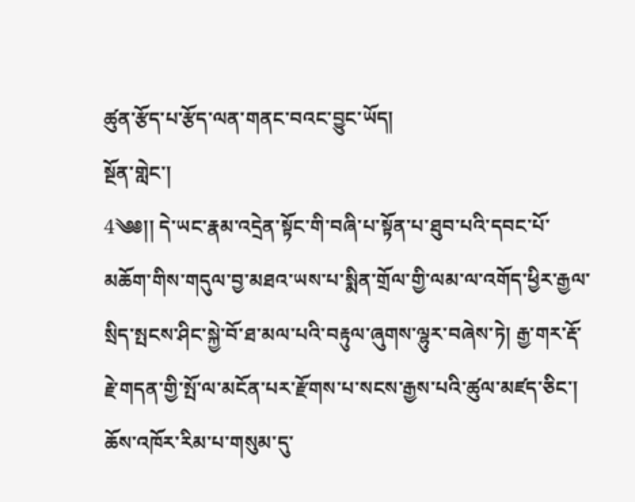ཚུན་རྩོད་པ་རྩོད་ལན་གནང་བའང་བྱུང་ཡོད།
སྔོན་གླེང་།
4༄༅།། དེ་ཡང་རྣམ་འདྲེན་སྟོང་གི་བཞི་པ་སྟོན་པ་ཐུབ་པའི་དབང་པོ་མཆོག་གིས་གདུལ་བྱ་མཐའ་ཡས་པ་སྨིན་གྲོལ་གྱི་ལམ་ལ་འགོད་ཕྱིར་རྒྱལ་སྲིད་སྤངས་ཤིང་སྐྱེ་བོ་ཐ་མལ་པའི་བརྟུལ་ཞུགས་ལྷུར་བཞེས་ཏེ། རྒྱ་གར་རྡོ་རྗེ་གདན་གྱི་སྤོ་ལ་མངོན་པར་རྫོགས་པ་སངས་རྒྱས་པའི་ཚུལ་མཛད་ཅིང་། ཆོས་འཁོར་རིམ་པ་གསུམ་དུ་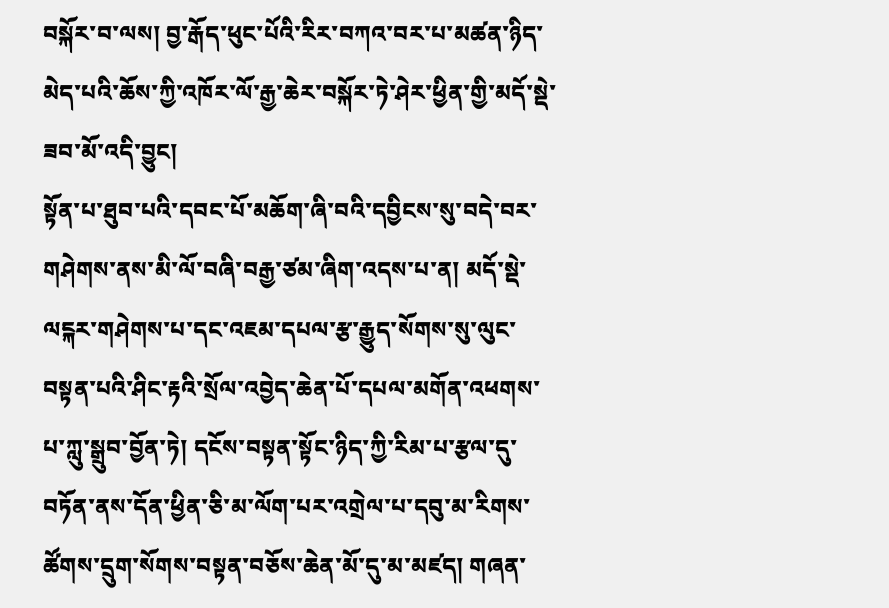བསྐོར་བ་ལས། བྱ་རྒོད་ཕུང་པོའི་རིར་བཀའ་བར་པ་མཚན་ཉིད་མེད་པའི་ཆོས་ཀྱི་འཁོར་ལོ་རྒྱ་ཆེར་བསྐོར་ཏེ་ཤེར་ཕྱིན་གྱི་མདོ་སྡེ་ཟབ་མོ་འདི་བྱུང།
སྟོན་པ་ཐུབ་པའི་དབང་པོ་མཆོག་ཞི་བའི་དབྱིངས་སུ་བདེ་བར་གཤེགས་ནས་མི་ལོ་བཞི་བརྒྱ་ཙམ་ཞིག་འདས་པ་ན། མདོ་སྡེ་ལངྐར་གཤེགས་པ་དང་འཇམ་དཔལ་རྩ་རྒྱུད་སོགས་སུ་ལུང་བསྟན་པའི་ཤིང་རྟའི་སྲོལ་འབྱེད་ཆེན་པོ་དཔལ་མགོན་འཕགས་པ་ཀླུ་སྒྲུབ་བྱོན་ཏེ། དངོས་བསྟན་སྟོང་ཉིད་ཀྱི་རིམ་པ་རྩལ་དུ་བཏོན་ནས་དོན་ཕྱིན་ཅི་མ་ལོག་པར་འགྲེལ་པ་དབུ་མ་རིགས་ཚོགས་དྲུག་སོགས་བསྟན་བཅོས་ཆེན་མོ་དུ་མ་མཛད། གཞན་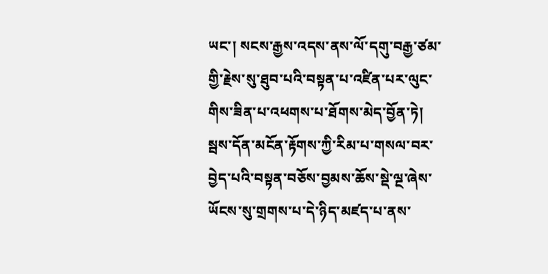ཡང་། སངས་རྒྱས་འདས་ནས་ལོ་དགུ་བརྒྱ་ཙམ་གྱི་རྗེས་སུ་ཐུབ་པའི་བསྟན་པ་འཛིན་པར་ལུང་གིས་ཟིན་པ་འཕགས་པ་ཐོགས་མེད་བྱོན་ཏེ། སྦས་དོན་མངོན་རྟོགས་ཀྱི་རིམ་པ་གསལ་བར་བྱེད་པའི་བསྟན་བཅོས་བྱམས་ཆོས་སྡེ་ལྔ་ཞེས་ཡོངས་སུ་གྲགས་པ་དེ་ཉིད་མཛད་པ་ནས་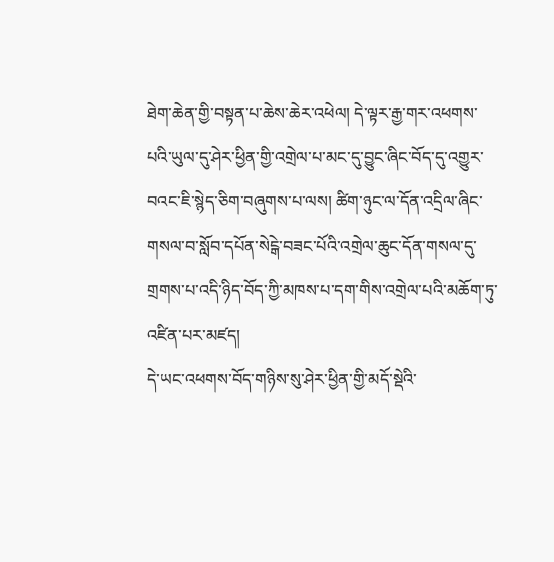ཐེག་ཆེན་གྱི་བསྟན་པ་ཆེས་ཆེར་འཕེལ། དེ་ལྟར་རྒྱ་གར་འཕགས་པའི་ཡུལ་དུ་ཤེར་ཕྱིན་གྱི་འགྲེལ་པ་མང་དུ་བྱུང་ཞིང་བོད་དུ་འགྱུར་བའང་ཇི་སྙེད་ཅིག་བཞུགས་པ་ལས། ཚིག་ཉུང་ལ་དོན་འདྲིལ་ཞིང་གསལ་བ་སློབ་དཔོན་སེངྒེ་བཟང་པོའི་འགྲེལ་ཆུང་དོན་གསལ་དུ་གྲགས་པ་འདི་ཉིད་བོད་ཀྱི་མཁས་པ་དག་གིས་འགྲེལ་པའི་མཆོག་ཏུ་འཛིན་པར་མཛད།
དེ་ཡང་འཕགས་བོད་གཉིས་སུ་ཤེར་ཕྱིན་གྱི་མདོ་སྡེའི་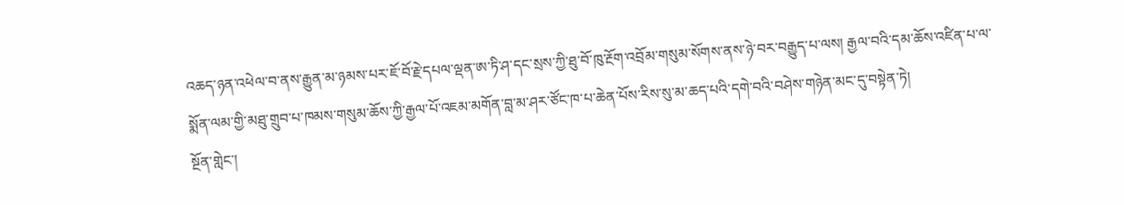འཆད་ཉན་འཕེལ་བ་ནས་རྒྱུན་མ་ཉམས་པར་ཇོ་བོ་རྗེ་དཔལ་ལྡན་ཨ་ཏི་ཤ་དང་སྲས་ཀྱི་ཐུ་བོ་ཁུ་རྔོག་འབྲོམ་གསུམ་སོགས་ནས་ཉེ་བར་བརྒྱུད་པ་ལས། རྒྱལ་བའི་དམ་ཆོས་འཛིན་པ་ལ་སྨོན་ལམ་གྱི་མཐུ་གྲུབ་པ་ཁམས་གསུམ་ཆོས་ཀྱི་རྒྱལ་པོ་འཇམ་མགོན་བླ་མ་ཤར་ཙོང་ཁ་པ་ཆེན་པོས་རིས་སུ་མ་ཆད་པའི་དགེ་བའི་བཤེས་གཉེན་མང་དུ་བསྟེན་ཏེ།
སྔོན་གླེང་།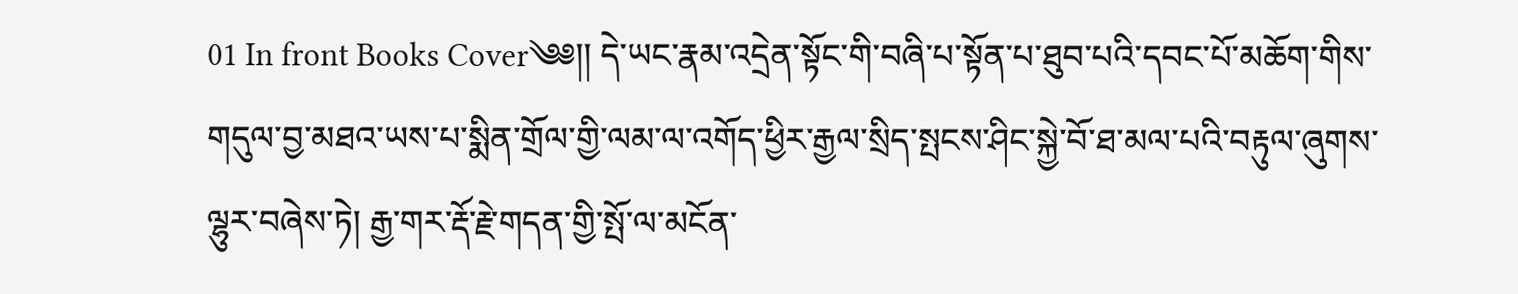01 In front Books Cover༄༅།། དེ་ཡང་རྣམ་འདྲེན་སྟོང་གི་བཞི་པ་སྟོན་པ་ཐུབ་པའི་དབང་པོ་མཆོག་གིས་གདུལ་བྱ་མཐའ་ཡས་པ་སྨིན་གྲོལ་གྱི་ལམ་ལ་འགོད་ཕྱིར་རྒྱལ་སྲིད་སྤངས་ཤིང་སྐྱེ་བོ་ཐ་མལ་པའི་བརྟུལ་ཞུགས་ལྷུར་བཞེས་ཏེ། རྒྱ་གར་རྡོ་རྗེ་གདན་གྱི་སྤོ་ལ་མངོན་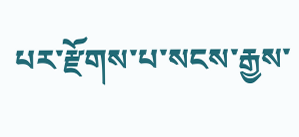པར་རྫོགས་པ་སངས་རྒྱས་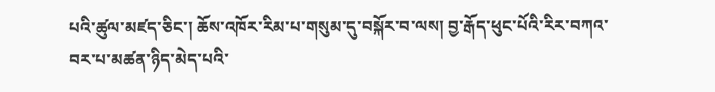པའི་ཚུལ་མཛད་ཅིང་། ཆོས་འཁོར་རིམ་པ་གསུམ་དུ་བསྐོར་བ་ལས། བྱ་རྒོད་ཕུང་པོའི་རིར་བཀའ་བར་པ་མཚན་ཉིད་མེད་པའི་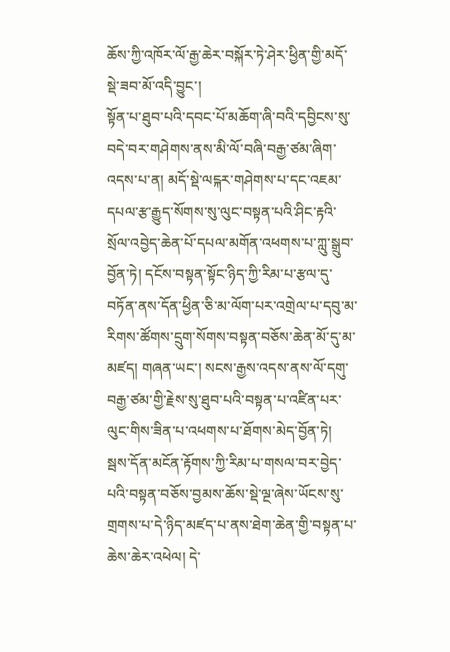ཆོས་ཀྱི་འཁོར་ལོ་རྒྱ་ཆེར་བསྐོར་ཏེ་ཤེར་ཕྱིན་གྱི་མདོ་སྡེ་ཟབ་མོ་འདི་བྱུང་།
སྟོན་པ་ཐུབ་པའི་དབང་པོ་མཆོག་ཞི་བའི་དབྱིངས་སུ་བདེ་བར་གཤེགས་ནས་མི་ལོ་བཞི་བརྒྱ་ཙམ་ཞིག་འདས་པ་ན། མདོ་སྡེ་ལངྐར་གཤེགས་པ་དང་འཇམ་དཔལ་རྩ་རྒྱུད་སོགས་སུ་ལུང་བསྟན་པའི་ཤིང་རྟའི་སྲོལ་འབྱེད་ཆེན་པོ་དཔལ་མགོན་འཕགས་པ་ཀླུ་སྒྲུབ་བྱོན་ཏེ། དངོས་བསྟན་སྟོང་ཉིད་ཀྱི་རིམ་པ་རྩལ་དུ་བཏོན་ནས་དོན་ཕྱིན་ཅི་མ་ལོག་པར་འགྲེལ་པ་དབུ་མ་རིགས་ཚོགས་དྲུག་སོགས་བསྟན་བཅོས་ཆེན་མོ་དུ་མ་མཛད། གཞན་ཡང་། སངས་རྒྱས་འདས་ནས་ལོ་དགུ་བརྒྱ་ཙམ་གྱི་རྗེས་སུ་ཐུབ་པའི་བསྟན་པ་འཛིན་པར་ལུང་གིས་ཟིན་པ་འཕགས་པ་ཐོགས་མེད་བྱོན་ཏེ། སྦས་དོན་མངོན་རྟོགས་ཀྱི་རིམ་པ་གསལ་བར་བྱེད་པའི་བསྟན་བཅོས་བྱམས་ཆོས་སྡེ་ལྔ་ཞེས་ཡོངས་སུ་གྲགས་པ་དེ་ཉིད་མཛད་པ་ནས་ཐེག་ཆེན་གྱི་བསྟན་པ་ཆེས་ཆེར་འཕེལ། དེ་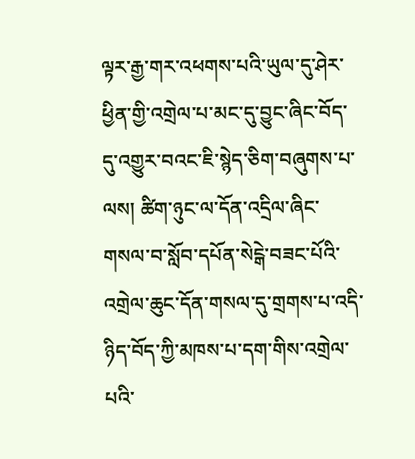ལྟར་རྒྱ་གར་འཕགས་པའི་ཡུལ་དུ་ཤེར་ཕྱིན་གྱི་འགྲེལ་པ་མང་དུ་བྱུང་ཞིང་བོད་དུ་འགྱུར་བའང་ཇི་སྙེད་ཅིག་བཞུགས་པ་ལས། ཚིག་ཉུང་ལ་དོན་འདྲིལ་ཞིང་གསལ་བ་སློབ་དཔོན་སེངྒེ་བཟང་པོའི་འགྲེལ་ཆུང་དོན་གསལ་དུ་གྲགས་པ་འདི་ཉིད་བོད་ཀྱི་མཁས་པ་དག་གིས་འགྲེལ་པའི་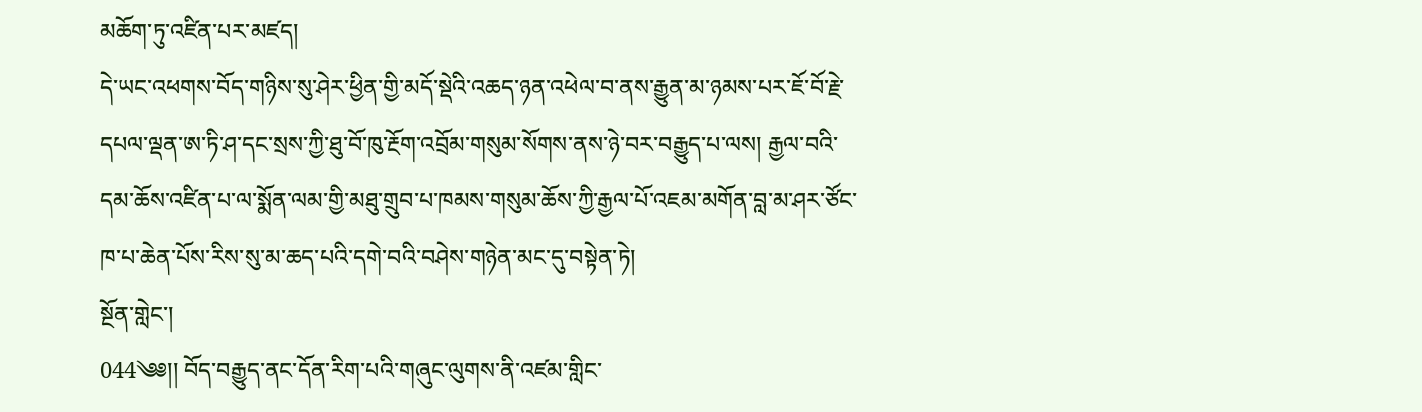མཆོག་ཏུ་འཛིན་པར་མཛད།
དེ་ཡང་འཕགས་བོད་གཉིས་སུ་ཤེར་ཕྱིན་གྱི་མདོ་སྡེའི་འཆད་ཉན་འཕེལ་བ་ནས་རྒྱུན་མ་ཉམས་པར་ཇོ་བོ་རྗེ་དཔལ་ལྡན་ཨ་ཏི་ཤ་དང་སྲས་ཀྱི་ཐུ་བོ་ཁུ་རྔོག་འབྲོམ་གསུམ་སོགས་ནས་ཉེ་བར་བརྒྱུད་པ་ལས། རྒྱལ་བའི་དམ་ཆོས་འཛིན་པ་ལ་སྨོན་ལམ་གྱི་མཐུ་གྲུབ་པ་ཁམས་གསུམ་ཆོས་ཀྱི་རྒྱལ་པོ་འཇམ་མགོན་བླ་མ་ཤར་ཙོང་ཁ་པ་ཆེན་པོས་རིས་སུ་མ་ཆད་པའི་དགེ་བའི་བཤེས་གཉེན་མང་དུ་བསྟེན་ཏེ།
སྔོན་གླེང་།
044༄༅།། བོད་བརྒྱུད་ནང་དོན་རིག་པའི་གཞུང་ལུགས་ནི་འཛམ་གླིང་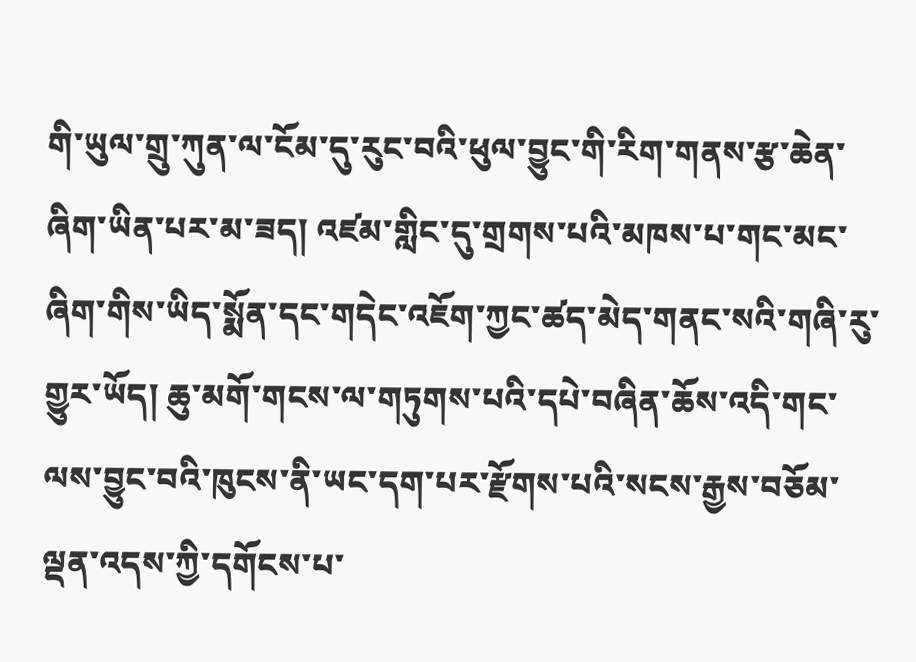གི་ཡུལ་གྲུ་ཀུན་ལ་ངོམ་དུ་རུང་བའི་ཕུལ་བྱུང་གི་རིག་གནས་རྩ་ཆེན་ཞིག་ཡིན་པར་མ་ཟད། འཛམ་གླིང་དུ་གྲགས་པའི་མཁས་པ་གང་མང་ཞིག་གིས་ཡིད་སྨོན་དང་གདེང་འཇོག་ཀྱང་ཚད་མེད་གནང་སའི་གཞི་རུ་གྱུར་ཡོད། ཆུ་མགོ་གངས་ལ་གཏུགས་པའི་དཔེ་བཞིན་ཆོས་འདི་གང་ལས་བྱུང་བའི་ཁུངས་ནི་ཡང་དག་པར་རྫོགས་པའི་སངས་རྒྱས་བཅོམ་ལྡན་འདས་ཀྱི་དགོངས་པ་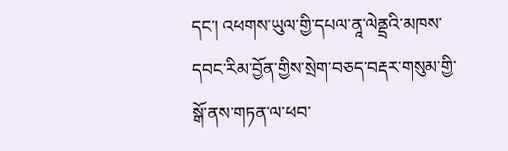དང་། འཕགས་ཡུལ་གྱི་དཔལ་ནཱ་ལེནྡྲའི་མཁས་དབང་རིམ་བྱོན་གྱིས་སྲེག་བཅད་བརྡར་གསུམ་གྱི་སྒོ་ནས་གཏན་ལ་ཕབ་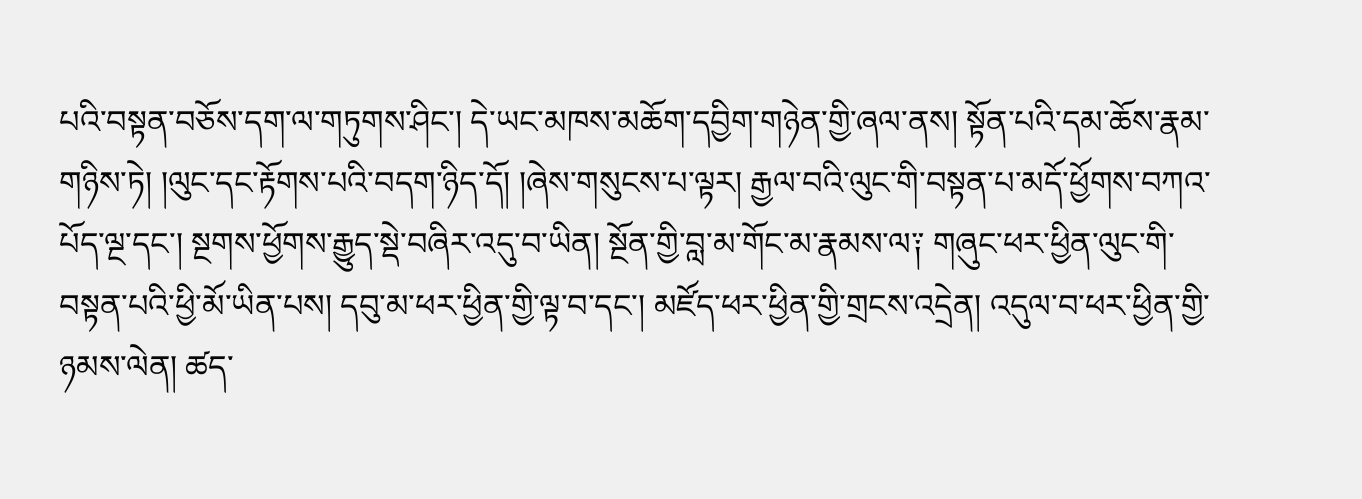པའི་བསྟན་བཅོས་དག་ལ་གཏུགས་ཤིང་། དེ་ཡང་མཁས་མཆོག་དབྱིག་གཉེན་གྱི་ཞལ་ནས། སྟོན་པའི་དམ་ཆོས་རྣམ་གཉིས་ཏེ། །ལུང་དང་རྟོགས་པའི་བདག་ཉིད་དོ། །ཞེས་གསུངས་པ་ལྟར། རྒྱལ་བའི་ལུང་གི་བསྟན་པ་མདོ་ཕྱོགས་བཀའ་པོད་ལྔ་དང་། སྔགས་ཕྱོགས་རྒྱུད་སྡེ་བཞིར་འདུ་བ་ཡིན། སྔོན་གྱི་བླ་མ་གོང་མ་རྣམས་ལ༑ གཞུང་ཕར་ཕྱིན་ལུང་གི་བསྟན་པའི་ཕྱི་མོ་ཡིན་པས། དབུ་མ་ཕར་ཕྱིན་གྱི་ལྟ་བ་དང་། མཛོད་ཕར་ཕྱིན་གྱི་གྲངས་འདྲེན། འདུལ་བ་ཕར་ཕྱིན་གྱི་ཉམས་ལེན། ཚད་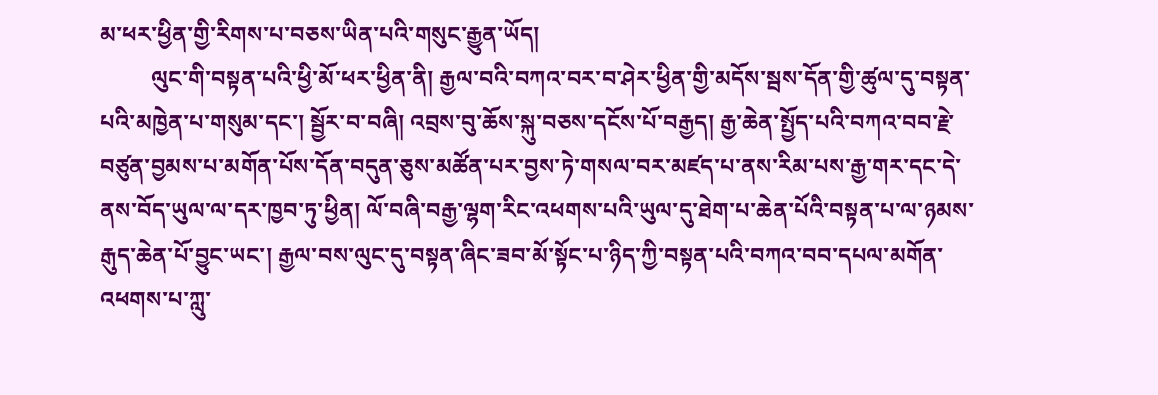མ་ཕར་ཕྱིན་གྱི་རིགས་པ་བཅས་ཡིན་པའི་གསུང་རྒྱུན་ཡོད།
         ལུང་གི་བསྟན་པའི་ཕྱི་མོ་ཕར་ཕྱིན་ནི། རྒྱལ་བའི་བཀའ་བར་བ་ཤེར་ཕྱིན་གྱི་མདོས་སྦས་དོན་གྱི་ཚུལ་དུ་བསྟན་པའི་མཁྱེན་པ་གསུམ་དང་། སྦྱོར་བ་བཞི། འབྲས་བུ་ཆོས་སྐུ་བཅས་དངོས་པོ་བརྒྱད། རྒྱ་ཆེན་སྤྱོད་པའི་བཀའ་བབ་རྗེ་བཙུན་བྱམས་པ་མགོན་པོས་དོན་བདུན་ཅུས་མཚོན་པར་བྱས་ཏེ་གསལ་བར་མཛད་པ་ནས་རིམ་པས་རྒྱ་གར་དང་དེ་ནས་བོད་ཡུལ་ལ་དར་ཁྱབ་ཏུ་ཕྱིན། ལོ་བཞི་བརྒྱ་ལྷག་རིང་འཕགས་པའི་ཡུལ་དུ་ཐེག་པ་ཆེན་པོའི་བསྟན་པ་ལ་ཉམས་རྒུད་ཆེན་པོ་བྱུང་ཡང་། རྒྱལ་བས་ལུང་དུ་བསྟན་ཞིང་ཟབ་མོ་སྟོང་པ་ཉིད་ཀྱི་བསྟན་པའི་བཀའ་བབ་དཔལ་མགོན་འཕགས་པ་ཀླུ་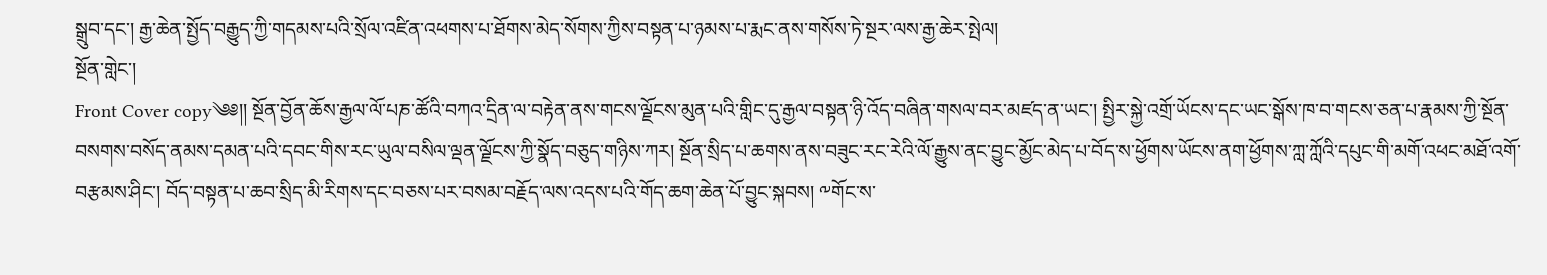སྒྲུབ་དང་། རྒྱ་ཆེན་སྤྱོད་བརྒྱུད་ཀྱི་གདམས་པའི་སྲོལ་འཛིན་འཕགས་པ་ཐོགས་མེད་སོགས་ཀྱིས་བསྟན་པ་ཉམས་པ་རྨང་ནས་གསོས་ཏེ་སྔར་ལས་རྒྱ་ཆེར་སྤེལ།
སྔོན་གླེང་།
Front Cover copy༄༅།། སྔོན་བྱོན་ཆོས་རྒྱལ་ལོ་པཎ་ཚོའི་བཀའ་དྲིན་ལ་བརྟེན་ནས་གངས་ལྗོངས་མུན་པའི་གླིང་དུ་རྒྱལ་བསྟན་ཉི་འོད་བཞིན་གསལ་བར་མཛད་ན་ཡང་། སྤྱིར་སྐྱེ་འགྲོ་ཡོངས་དང་ཡང་སྒོས་ཁ་བ་གངས་ཅན་པ་རྣམས་ཀྱི་སྔོན་བསགས་བསོད་ནམས་དམན་པའི་དབང་གིས་རང་ཡུལ་བསིལ་ལྡན་ལྗོངས་ཀྱི་སྣོད་བཅུད་གཉིས་ཀར། སྔོན་སྲིད་པ་ཆགས་ནས་བཟུང་རང་རེའི་ལོ་རྒྱུས་ནང་བྱུང་མྱོང་མེད་པ་བོད་ས་ཕྱོགས་ཡོངས་ནག་ཕྱོགས་ཀླ་ཀློའི་དཔུང་གི་མགོ་འཕང་མཐོ་འགོ་བརྩམས་ཤིང་། བོད་བསྟན་པ་ཆབ་སྲིད་མི་རིགས་དང་བཅས་པར་བསམ་བརྗོད་ལས་འདས་པའི་གོད་ཆག་ཆེན་པོ་བྱུང་སྐབས། ༸གོང་ས་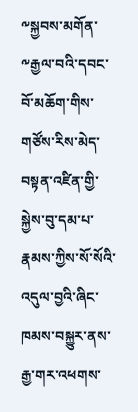༸སྐྱབས་མགོན་ ༸རྒྱལ་བའི་དབང་བོ་མཆོག་གིས་གཙོས་རིས་མེད་བསྟན་འཛིན་གྱི་སྐྱེས་བུ་དམ་པ་རྣམས་ཀྱིས་སོ་སོའི་འདུལ་བྱའི་ཞིང་ཁམས་བསྐྱུར་ནས་རྒྱ་གར་འཕགས་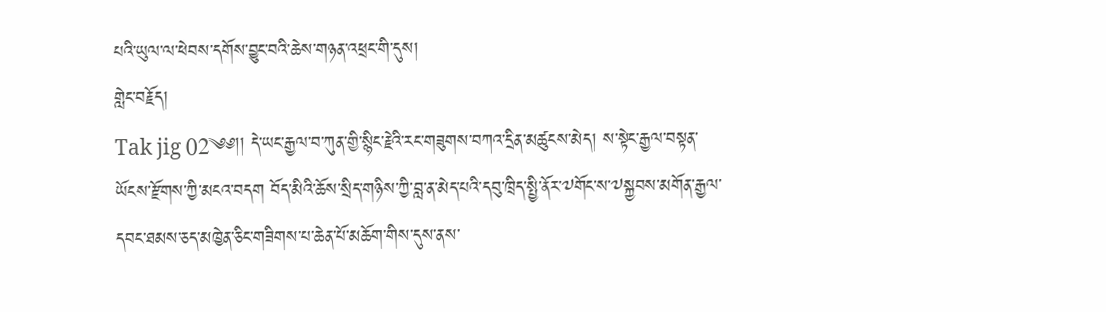པའི་ཡུལ་ལ་ཕེབས་དགོས་བྱུང་བའི་ཆེས་གཉན་འཕྲང་གི་དུས།
གླེང་བརྗོད།
Tak jig 02༄༅།། དེ་ཡང་རྒྱལ་བ་ཀུན་གྱི་སྙིང་རྗེའི་རང་གཟུགས་བཀའ་དྲིན་མཚུངས་མེད། ས་སྟེང་རྒྱལ་བསྟན་ཡོངས་རྫོགས་ཀྱི་མངའ་བདག བོད་མིའི་ཆོས་སྲིད་གཉིས་ཀྱི་བླ་ན་མེད་པའི་དབུ་ཁྲིད་སྤྱི་ནོར་༧གོང་ས་༧སྐྱབས་མགོན་རྒྱལ་དབང་ཐམས་ཅད་མཁྱེན་ཅིང་གཟིགས་པ་ཆེན་པོ་མཆོག་གིས་དུས་ནས་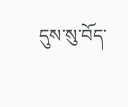དུས་སུ་བོད་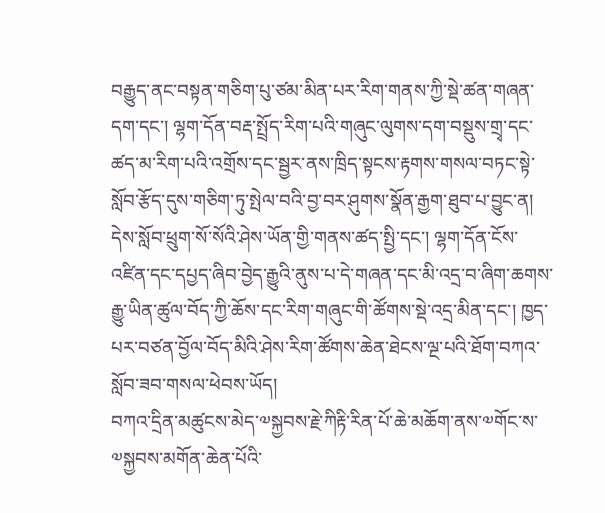བརྒྱུད་ནང་བསྟན་གཅིག་པུ་ཙམ་མིན་པར་རིག་གནས་ཀྱི་སྡེ་ཚན་གཞན་དག་དང་། ལྷག་དོན་བརྡ་སྤྲོད་རིག་པའི་གཞུང་ལུགས་དག་བསྡུས་གྲྭ་དང་ཚད་མ་རིག་པའི་འགྲོས་དང་སྦྱར་ནས་ཁྲིད་སྟངས་རྟགས་གསལ་བཏང་སྟེ་སློབ་རྩོད་དུས་གཅིག་ཏུ་སྤེལ་བའི་བྱ་བར་ཤུགས་སྣོན་རྒྱག་ཐུབ་པ་བྱུང་ན། དེས་སློབ་ཕྲུག་སོ་སོའི་ཤེས་ཡོན་གྱི་གནས་ཚད་སྤྱི་དང་། ལྷག་དོན་ངོས་འཛིན་དང་དཔྱད་ཞིབ་བྱེད་རྒྱུའི་ནུས་པ་དེ་གཞན་དང་མི་འདྲ་བ་ཞིག་ཆགས་རྒྱུ་ཡིན་ཚུལ་བོད་ཀྱི་ཆོས་དང་རིག་གཞུང་གི་ཚོགས་སྡེ་འདྲ་མིན་དང་། ཁྱད་པར་བཙན་བྱོལ་བོད་མིའི་ཤེས་རིག་ཚོགས་ཆེན་ཐེངས་ལྔ་པའི་ཐོག་བཀའ་སློབ་ཟབ་གསལ་ཕེབས་ཡོད།
བཀའ་དྲིན་མཚུངས་མེད་༧སྐྱབས་རྗེ་ཀིརྟི་རིན་པོ་ཆེ་མཆོག་ནས་༧གོང་ས་༧སྐྱབས་མགོན་ཆེན་པོའི་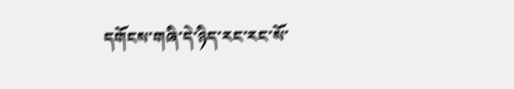དགོངས་གཞི་དེ་ཉིད་རང་རང་སོ་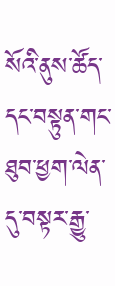སོའི་ནུས་ཚོད་དང་བསྟུན་གང་ཐུབ་ཕྱག་ལེན་དུ་བསྟར་རྒྱུ་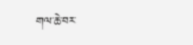གལ་ཆེ་བར་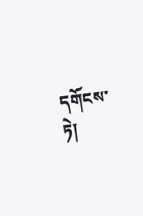དགོངས་ཏེ།